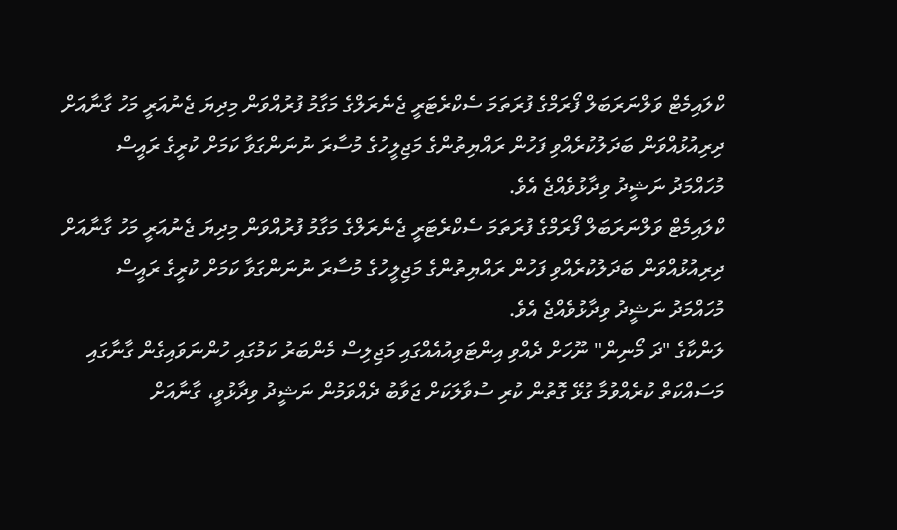ކްލައިމެޓް ވަލްނަރަބަލް ފޯރަމްގެ ފުރަތަމަ ސެކްރެޓަރީ ޖެނެރަލްގެ މަގާމު ފުރުއްވަން މިދިޔަ ޖެނުއަރީ މަހު ގާނާއަށް ދިރިއުޅުއްވަން ބަދަލުކުރެއްވި ފަހުން ރައްޔިތުންގެ މަޖިލީހުގެ މުސާރަ ނުނަންގަވާ ކަމަށް ކުރީގެ ރައީސް މުހައްމަދު ނަޝީދު ވިދާޅުވެއްޖެ އެވެ.
ކްލައިމެޓް ވަލްނަރަބަލް ފޯރަމްގެ ފުރަތަމަ ސެކްރެޓަރީ ޖެނެރަލްގެ މަގާމު ފުރުއްވަން މިދިޔަ ޖެނުއަރީ މަހު ގާނާއަށް ދިރިއުޅުއްވަން ބަދަލުކުރެއްވި ފަހުން ރައްޔިތުންގެ މަޖިލީހުގެ މުސާރަ ނުނަންގަވާ ކަމަށް ކުރީގެ ރައީސް މުހައްމަދު ނަޝީދު ވިދާޅުވެއްޖެ އެވެ.
ލަންކާގެ "ދަ މޯނިން" ނޫހަށް ދެއްވި އިންޓަވިއުއެއްގައި މަޖިލިސް މެންބަރު ކަމުގައި ހުންނަވައިގެން ގާނާގައި މަސައްކަތް ކުރެއްވުމާ ގުޅޭ ގޮތުން ކުރި ސުވާލަކަށް ޖަވާބު ދެއްވަމުން ނަޝީދު ވިދާޅުވީ، ގާނާއަށް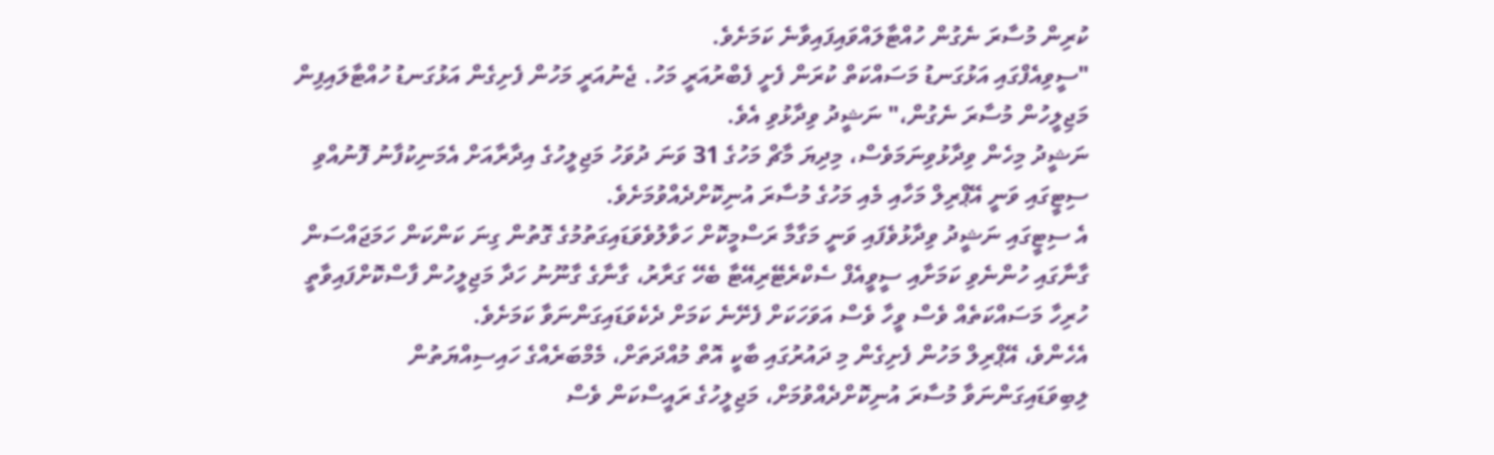ކުރިން މުސާރަ ނެގުން ހުއްޓާލައްވައިފައިވާނެ ކަމަށެވެ.
"ސީވިއެފްގައި އަޅުގަނޑު މަސައްކަތް ކުރަން ފެށީ ފެބްރުއަރީ މަހު. ޖެނުއަރީ މަހުން ފެށިގެން އަޅުގަނޑު ހުއްޓާލައިފިން މަޖިލީހުން މުސާރަ ނެގުން،" ނަޝީދު ވިދާޅުވި އެވެ.
ނަޝީދު މިހެން ވިދާޅުވިނަމަވެސް، މިދިޔަ މާޗް މަހުގެ 31 ވަނަ ދުވަހު މަޖިލީހުގެ އިދާރާއަށް އެމަނިކުފާނު ފޮނުއްވި ސިޓީގައި ވަނީ އޭޕްރިލް މަހާއި މެއި މަހުގެ މުސާރަ އުނިކޮށްދެއްވުމަށެވެ.
އެ ސިޓީގައި ނަޝީދު ވިދާޅުވެފައި ވަނީ މަގާމާ ރަސްމީކޮށް ހަވާލުވެވަޑައިގަތުމުގެ ގޮތުން ގިނަ ކަންކަން ހަމަޖައްސަން ގާނާގައި ހުންނެވި ކަމަށާއި ސީވީއެފް ސެކްރެޓޭރިއޭޓާ ބެހޭ ގަރާރު، ގާނާގެ ގާނޫނު ހަދާ މަޖިލީހުން ފާސްކޮށްފައިވާތީ ހުރިހާ މަސައްކަތެއް ވެސް ވީހާ ވެސް އަވަހަކަށް ފެށޭނެ ކަމަށް ދެކެވަޑައިގަންނަވާ ކަމަށެވެ.
އެހެންވެ، އޭޕްރިލް މަހުން ފެށިގެން މި ދައުރުގައި ބާކީ އޮތް މުއްދަތަށް، މެމްބަރެއްގެ ހައިސިއްޔަތުން ލިބިވަޑައިގަންނަވާ މުސާރަ އުނިކޮށްދެއްވުމަށް، މަޖިލީހުގެ ރައީސްކަން ވެސް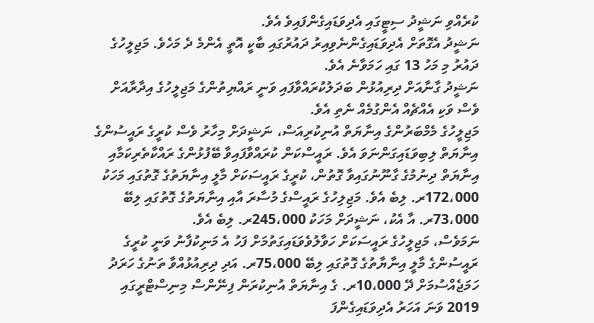ކުރެއްވި ނަޝީދު ސިޓީގައި އެދިވަޑައިގެންފައިވެ އެވެ.
ނަޝީދު އެގޮތަށް އެދިވަޑައިގެންނެވިއިރު ދައުރުގައި ބާކީ އޮތީ އެންމެ ދެ މަހެވެ. މަޖިލީހުގެ ދައުރު މި މަހު 13 ގައި ހަމަވާނެ އެވެ.
ނަޝީދު ގާނާއަށް ދިރިއުޅުން ބަދަލުކުރައްވާފައި ވަނީ ރައްޔިތުންގެ މަޖިލީހުގެ އިދާރާއަށް ވެސް ވަކި އެއްޗެއް އެންގުމެއް ނެތި އެވެ.
މަޖިލީހުގެ މެމްބަރުންގެ އިނާޔަތް އުނިކުރިއަސް، ނަޝީދަށް މިހާރު ވެސް ކުރީގެ ރައީސުންގެ އިނާޔަތް ލިބިވަޑައިގަންނަވަ އެވެ. ރައީސްކަން ކުރައްވާފައިވާ ބޭފުޅުންގެ ރައްކާތެރިކަމާއި އިނާޔަތް ދިނުމުގެ ގާނޫނުގައިވާ ގޮތުން، ކުރީގެ ރައީސަކަށް މާލީ އިނާޔަތުގެ ގޮތުގައި މަހަކު 172،000ރ. ލިބެ އެވެ. މަޖިލިހުގެ ރައީސްގެ މުސާރަ އާއި އިނާޔަތުގެ ގޮތުގައި ލިބޭ 73،000ރ. އާ އެކު، ނަޝީދަށް މަހަކު 245،000ރ. ލިބެ އެވެ.
ނަމަވެސް، މަޖިލީހުގެ ރައީސަކަށް ހަވާލުވެވަޑައިގަތުމަށް ފަހު އެ މަނިކުފާނު ވަނީ ކުރީގެ ރައީސުންގެ މާލީ އިނާޔާތުގެ ގޮތުގައި ލިބޭ 75،000ރ. އަދި ދިރިއުޅުއްވާ ތަނުގެ ހަރަދު ހަމަޖެއްސުމަށް ދޭ 10،000ރ. ގެ އިނާޔަތް އުނިކުރަން ފިނޭންސް މިނިސްޓްރީގައި 2019 ވަނަ އަހަރު އެދިވަޑައިގެންފަ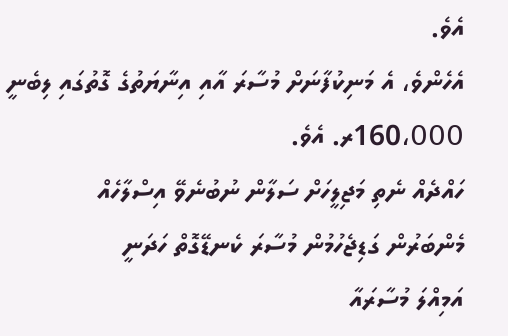އެވެ.
އެހެންވެ، އެ މަނިކުފާނަށް މުސާރަ އާއި އިނާޔަތުގެ ގޮތުގައި ލިބެނީ 160،000ރ. އެވެ.
ހައްދެއް ނެތި މަޖިލީހަށް ސަލާން ނުބުނެވޭ އިސްލާހެއް
މެންބަރުން ގަޑިޖެހުމުން މުސާރަ ކެނޑޭގޮތް ހަދަނީ
އަމިއްލަ މުސާރައާ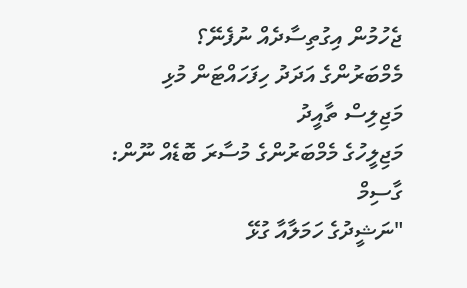ޖެހުމުން އިގުތިސާދެއް ނުފެނޭ؟
މެމްބަރުންގެ އަދަދު ހިފަހައްޓަން މުޅި މަޖިލިސް ތާއީދު
މަޖިލީހުގެ މެމްބަރުންގެ މުސާރަ ބޮޑެއް ނޫން: ގާސިމް
"ނަޝީދުގެ ހަމަލާއާ ގުޅޭ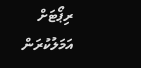ރިޕޯޓަށް އަމަލުކުރަން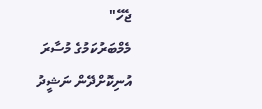ޖެހޭ"
މެމްބަރުކަމުގެ މުސާރަ އުނިކޮށްދޭން ނަޝީދު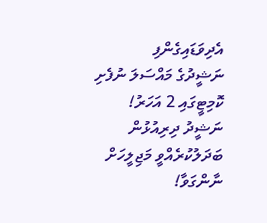އެދިވަޑައިގެންފި
ނަޝީދުގެ މައްސަލަ ނުފެށި ކޮމިޓީގައި 2 އަހަރު!
ނަޝީދު ދިރިއުޅުން ބަދަލުކުރެއްވީ މަޖިލީހަށް ނާންގަވާ!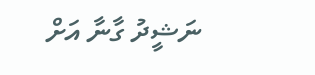ނަޝީދު ގާނާ އަށް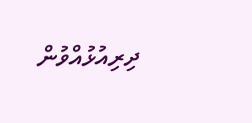ދިރިއުޅުއްވުން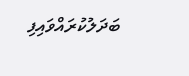ބަދަލުކުރައްވައިފި